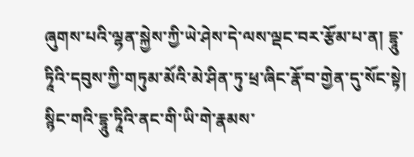ཞུགས་པའི་ལྷན་སྐྱེས་ཀྱི་ཡེ་ཤེས་དེ་ལས་ལྡང་བར་རྩོམ་པ་ན། དྷཱུ་ཏཱིའི་དབུས་ཀྱི་གཏུམ་མོའི་མེ་ཤིན་ཏུ་ཕྲ་ཞིང་རྣོ་བ་གྱེན་དུ་སོང་སྟེ། སྙིང་གའི་དྷཱུ་ཏཱིའི་ནང་གི་ཡི་གེ་རྣམས་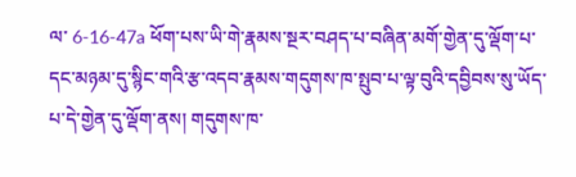ལ་ 6-16-47a ཕོག་པས་ཡི་གེ་རྣམས་སྔར་བཤད་པ་བཞིན་མགོ་གྱེན་དུ་ལྡོག་པ་དང་མཉམ་དུ་སྙིང་གའི་རྩ་འདབ་རྣམས་གདུགས་ཁ་སྤུབ་པ་ལྟ་བུའི་དབྱིབས་སུ་ཡོད་པ་དེ་གྱེན་དུ་ལྡོག་ནས། གདུགས་ཁ་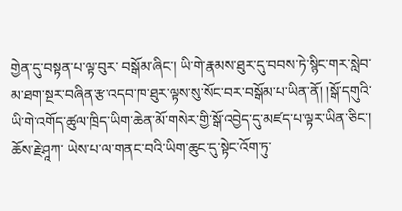གྱེན་དུ་བསྟན་པ་ལྟ་བུར་ བསྒོམ་ཞིང་། ཡི་གེ་རྣམས་ཐུར་དུ་བབས་ཏེ་སྙིང་གར་སླེབ་མ་ཐག་སྔར་བཞིན་རྩ་འདབ་ཁ་ཐུར་ལྟས་སུ་སོང་བར་བསྒོམ་པ་ཡིན་ནོ། །སྒོ་དགུའི་ཡི་གེ་འགོད་ཚུལ་ཁྲིད་ཡིག་ཆེན་མོ་གསེར་གྱི་སྒོ་འབྱེད་དུ་མཛད་པ་ལྟར་ཡིན་ཅིང་། ཆོས་རྗེ་ཤཱཀ་ ཡེས་པ་ལ་གནང་བའི་ཡིག་ཆུང་དུ་སྟེང་འོག་ཏུ་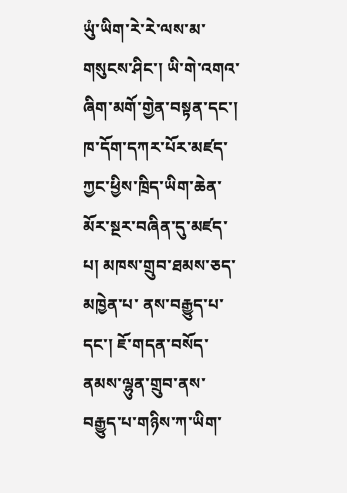ཡུཾ་ཡིག་རེ་རེ་ལས་མ་གསུངས་ཤིང་། ཡི་གེ་འགའ་ཞིག་མགོ་གྱེན་བསྟན་དང་། ཁ་དོག་དཀར་པོར་མཛད་ཀྱང་ཕྱིས་ཁྲིད་ཡིག་ཆེན་མོར་སྔར་བཞིན་དུ་མཛད་པ། མཁས་གྲུབ་ཐམས་ཅད་མཁྱེན་པ་ ནས་བརྒྱུད་པ་དང་། ཇོ་གདན་བསོད་ནམས་ལྷུན་གྲུབ་ནས་བརྒྱུད་པ་གཉིས་ཀ་ཡིག་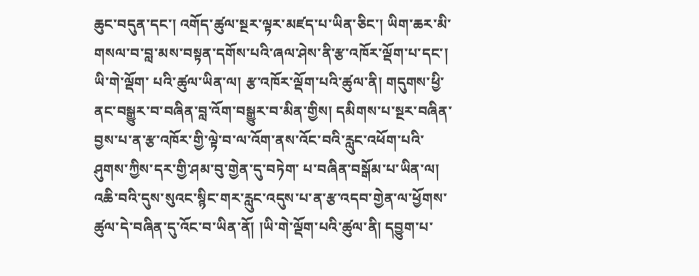ཆུང་བདུན་དང་། འགོད་ཚུལ་སྔར་ལྟར་མཛད་པ་ཡིན་ཅིང་། ཡིག་ཆར་མི་གསལ་བ་བླ་མས་བསྟན་དགོས་པའི་ཞལ་ཤེས་ནི་རྩ་འཁོར་ལྡོག་པ་དང་། ཡི་གེ་ལྡོག་ པའི་ཚུལ་ཡིན་ལ། རྩ་འཁོར་ལྡོག་པའི་ཚུལ་ནི། གདུགས་ཕྱི་ནང་བསྒྱུར་བ་བཞིན་བླ་འོག་བསྒྱུར་བ་མིན་གྱིས། དམིགས་པ་སྔར་བཞིན་བྱས་པ་ན་རྩ་འཁོར་གྱི་ལྟེ་བ་ལ་འོག་ནས་འོང་བའི་རླུང་འཕོག་པའི་ཤུགས་ཀྱིས་དར་གྱི་ཤམ་བུ་གྱེན་དུ་བཏེག་ པ་བཞིན་བསྒོམ་པ་ཡིན་ལ། འཆི་བའི་དུས་སུའང་སྙིང་གར་རླུང་འདུས་པ་ན་རྩ་འདབ་གྱེན་ལ་ཕྱོགས་ཚུལ་དེ་བཞིན་དུ་འོང་བ་ཡིན་ནོ། །ཡི་གེ་ལྡོག་པའི་ཚུལ་ནི། དབྱུག་པ་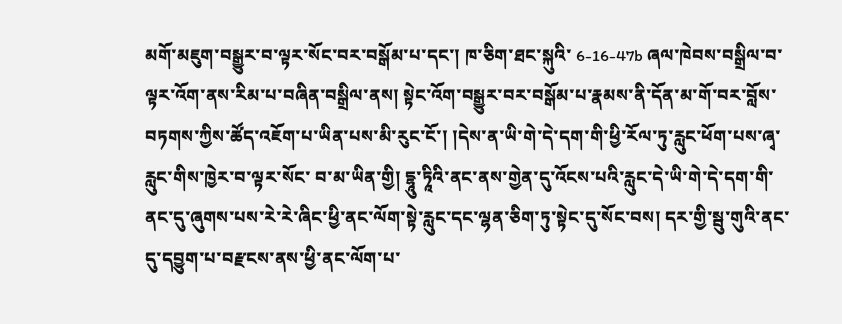མགོ་མཇུག་བསྒྱུར་བ་ལྟར་སོང་བར་བསྒོམ་པ་དང་། ཁ་ཅིག་ཐང་སྐུའི་ 6-16-47b ཞལ་ཁེབས་བསྒྲིལ་བ་ལྟར་འོག་ནས་རིམ་པ་བཞིན་བསྒྲིལ་ནས། སྟེང་འོག་བསྒྱུར་བར་བསྒོམ་པ་རྣམས་ནི་དོན་མ་གོ་བར་བློས་བཏགས་ཀྱིས་ཚོད་འཇོག་པ་ཡིན་པས་མི་རུང་ངོ་། །དེས་ན་ཡི་གེ་དེ་དག་གི་ཕྱི་རོལ་ཏུ་རླུང་ཕོག་པས་ཞྭ་རླུང་གིས་ཁྱེར་བ་ལྟར་སོང་ བ་མ་ཡིན་གྱི། དྷཱུ་ཏཱིའི་ནང་ནས་གྱེན་དུ་འོངས་པའི་རླུང་དེ་ཡི་གེ་དེ་དག་གི་ནང་དུ་ཞུགས་པས་རེ་རེ་ཞིང་ཕྱི་ནང་ལོག་སྟེ་རླུང་དང་ལྷན་ཅིག་ཏུ་སྟེང་དུ་སོང་བས། དར་གྱི་སྦུ་གུའི་ནང་དུ་དབྱུག་པ་བརྫངས་ནས་ཕྱི་ནང་ལོག་པ་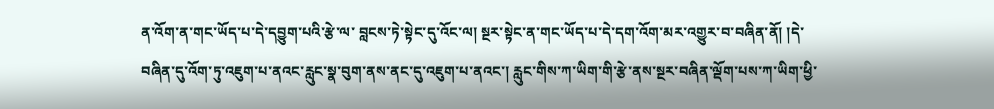ན་འོག་ན་གང་ཡོད་པ་དེ་དབྱུག་པའི་རྩེ་ལ་ བླངས་ཏེ་སྟེང་དུ་འོང་ལ། སྔར་སྟེང་ན་གང་ཡོད་པ་དེ་དག་འོག་མར་འགྱུར་བ་བཞིན་ནོ། །དེ་བཞིན་དུ་འོག་ཏུ་འཇུག་པ་ནའང་རླུང་སྣ་བུག་ནས་ནང་དུ་འཇུག་པ་ནའང་། རླུང་གིས་ཀ་ཡིག་གི་རྩེ་ནས་སྔར་བཞིན་ལྡོག་པས་ཀ་ཡིག་ཕྱི་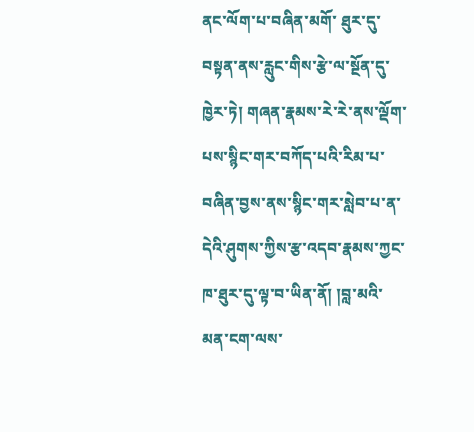ནང་ལོག་པ་བཞིན་མགོ་ ཐུར་དུ་བསྟན་ནས་རླུང་གིས་རྩེ་ལ་སྔོན་དུ་ཁྱེར་ཏེ། གཞན་རྣམས་རེ་རེ་ནས་ལྡོག་པས་སྙིང་གར་བཀོད་པའི་རིམ་པ་བཞིན་བྱས་ནས་སྙིང་གར་སླེབ་པ་ན་དེའི་ཤུགས་ཀྱིས་རྩ་འདབ་རྣམས་ཀྱང་ཁ་ཐུར་དུ་ལྟ་བ་ཡིན་ནོ། །བླ་མའི་མན་ངག་ལས་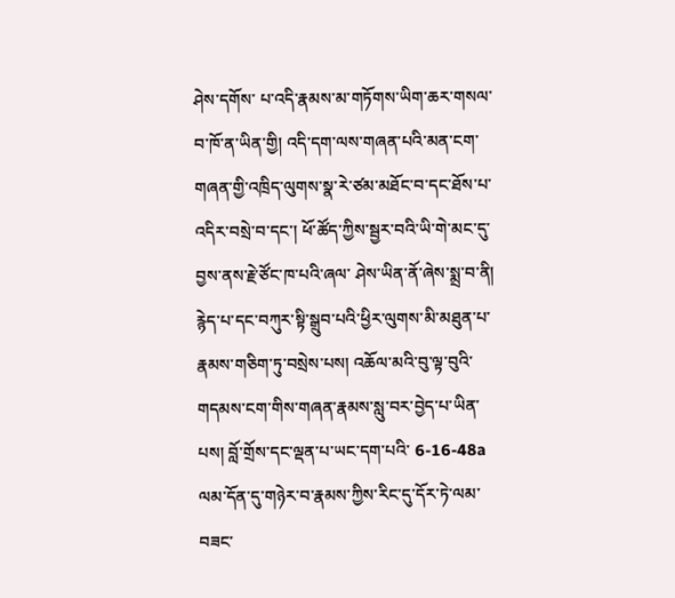ཤེས་དགོས་ པ་འདི་རྣམས་མ་གཏོགས་ཡིག་ཆར་གསལ་བ་ཁོ་ན་ཡིན་གྱི། འདི་དག་ལས་གཞན་པའི་མན་ངག་གཞན་གྱི་འཁྲིད་ལུགས་སྣ་རེ་ཙམ་མཐོང་བ་དང་ཐོས་པ་འདིར་བསྲེ་བ་དང་། ཕོ་ཚོད་ཀྱིས་སྦྱར་བའི་ཡི་གེ་མང་དུ་བྱས་ནས་རྗེ་ཙོང་ཁ་པའི་ཞལ་ ཤེས་ཡིན་ནོ་ཞེས་སྨྲ་བ་ནི། རྙེད་པ་དང་བཀུར་སྟི་སྒྲུབ་པའི་ཕྱིར་ལུགས་མི་མཐུན་པ་རྣམས་གཅིག་ཏུ་བསྲེས་པས། འཆོལ་མའི་བུ་ལྟ་བུའི་གདམས་ངག་གིས་གཞན་རྣམས་སླུ་བར་བྱེད་པ་ཡིན་པས། བློ་གྲོས་དང་ལྡན་པ་ཡང་དག་པའི་ 6-16-48a ལམ་དོན་དུ་གཉེར་བ་རྣམས་ཀྱིས་རིང་དུ་དོར་ཏེ་ལམ་བཟང་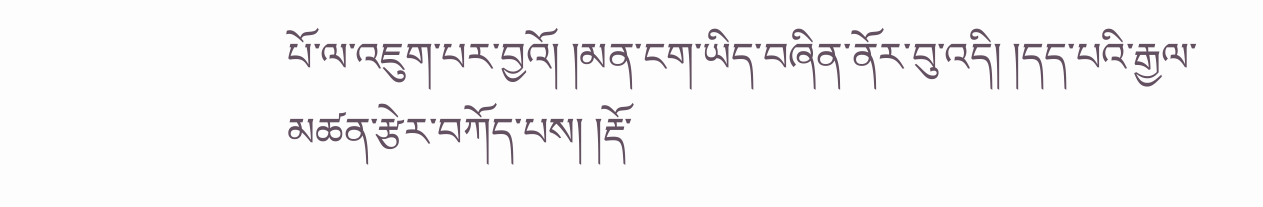པོ་ལ་འཇུག་པར་བྱའོ། །མན་ངག་ཡིད་བཞིན་ནོར་བུ་འདི། །དད་པའི་རྒྱལ་མཚན་རྩེར་བཀོད་པས། །རྡོ་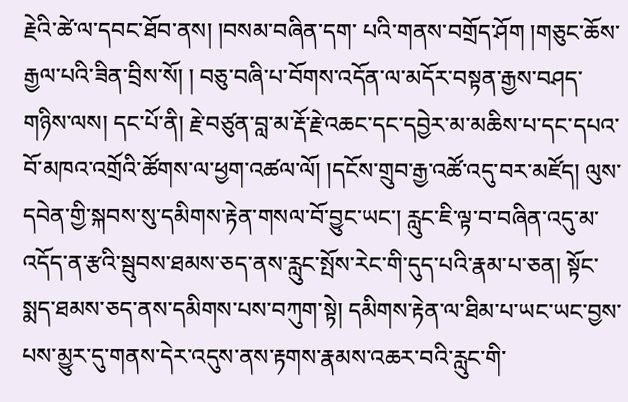རྗེའི་ཚེ་ལ་དབང་ཐོབ་ནས། །བསམ་བཞིན་དག་ པའི་གནས་བགྲོད་ཤོག །གཅུང་ཆོས་རྒྱལ་པའི་ཟིན་བྲིས་སོ། ། བཅུ་བཞི་པ་བོགས་འདོན་ལ་མདོར་བསྟན་རྒྱས་བཤད་གཉིས་ལས། དང་པོ་ནི། རྗེ་བཙུན་བླ་མ་རྡོ་རྗེ་འཆང་དང་དབྱེར་མ་མཆིས་པ་དང་དཔའ་ བོ་མཁའ་འགྲོའི་ཚོགས་ལ་ཕྱག་འཚལ་ལོ། །དངོས་གྲུབ་རྒྱ་འཚོ་འདུ་བར་མཛོད། ལུས་དབེན་གྱི་སྐབས་སུ་དམིགས་རྟེན་གསལ་བོ་བྱུང་ཡང་། རླུང་ཇི་ལྟ་བ་བཞིན་འདུ་མ་འདོད་ན་རྩའི་སྦུབས་ཐམས་ཅད་ནས་རླུང་སྤོས་རེང་གི་དུད་པའི་རྣམ་པ་ཅན། སྟོང་སྨད་ཐམས་ཅད་ནས་དམིགས་པས་བཀུག་སྟེ། དམིགས་རྟེན་ལ་ཐིམ་པ་ཡང་ཡང་བྱས་པས་མྱུར་དུ་གནས་དེར་འདུས་ནས་རྟགས་རྣམས་འཆར་བའི་རླུང་གི་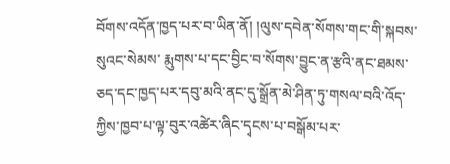བོགས་འདོན་ཁྱད་པར་བ་ཡིན་ནོ། །ལུས་དབེན་སོགས་གང་གི་སྐབས་སུའང་སེམས་ རྨུགས་པ་དང་བྱིང་བ་སོགས་བྱུང་ན་རྩའི་ནང་ཐམས་ཅད་དང་ཁྱད་པར་དབུ་མའི་ནང་དུ་སྒྲོན་མེ་ཤིན་ཏུ་གསལ་བའི་འོད་ཀྱིས་ཁྱབ་པ་ལྟ་བུར་འཚེར་ཞིང་དྭངས་པ་བསྒོམ་པར་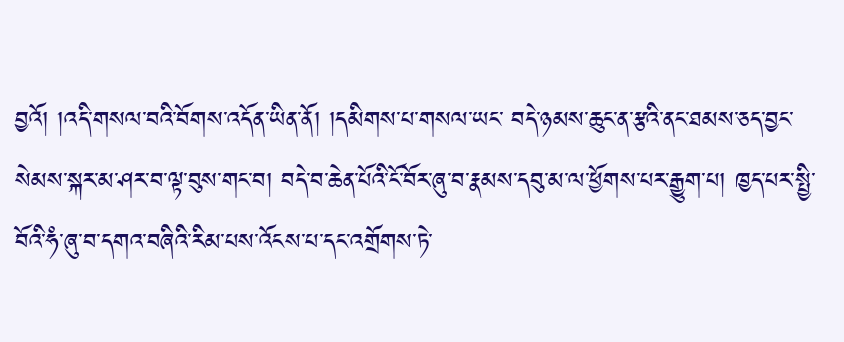བྱའོ། །འདི་གསལ་བའི་བོགས་འདོན་ཡིན་ནོ། །དམིགས་པ་གསལ་ཡང་ བདེ་ཉམས་ཆུང་ན་རྩའི་ནང་ཐམས་ཅད་བྱང་སེམས་སྐར་མ་ཤར་བ་ལྟ་བུས་གང་བ། བདེ་བ་ཆེན་པོའི་ངོ་བོར་ཞུ་བ་རྣམས་དབུ་མ་ལ་ཕྱོགས་པར་རྒྱུག་པ། ཁྱད་པར་སྤྱི་བོའི་ཧཾ་ཞུ་བ་དགའ་བཞིའི་རིམ་པས་འོངས་པ་དང་འགྲོགས་ཏེ་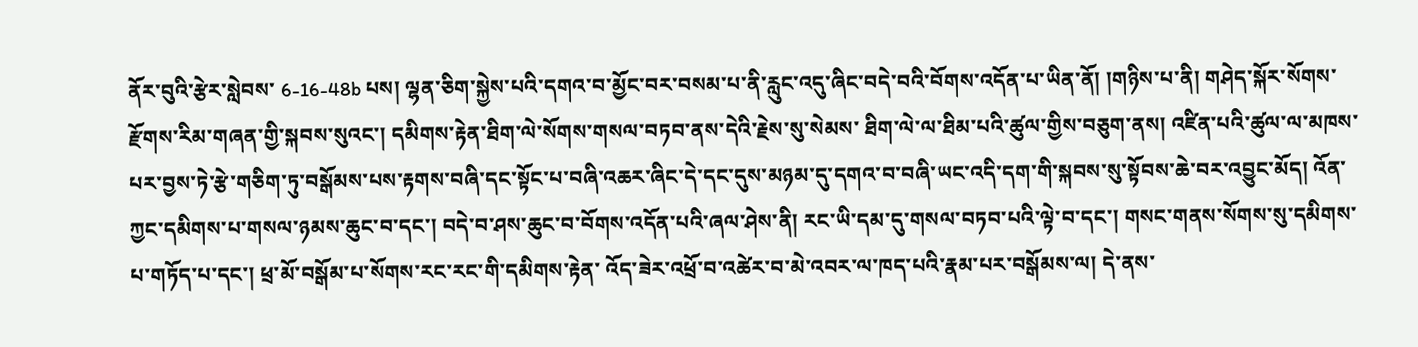ནོར་བུའི་རྩེར་སླེབས་ 6-16-48b པས། ལྷན་ཅིག་སྐྱེས་པའི་དགའ་བ་མྱོང་བར་བསམ་པ་ནི་རླུང་འདུ་ཞིང་བདེ་བའི་བོགས་འདོན་པ་ཡིན་ནོ། །གཉིས་པ་ནི། གཤེད་སྐོར་སོགས་རྫོགས་རིམ་གཞན་གྱི་སྐབས་སུའང་། དམིགས་རྟེན་ཐིག་ལེ་སོགས་གསལ་བཏབ་ནས་དེའི་རྗེས་སུ་སེམས་ ཐིག་ལེ་ལ་ཐིམ་པའི་ཚུལ་གྱིས་བཅུག་ནས། འཛིན་པའི་ཚུལ་ལ་མཁས་པར་བྱས་ཏེ་རྩེ་གཅིག་ཏུ་བསྒོམས་པས་རྟགས་བཞི་དང་སྟོང་པ་བཞི་འཆར་ཞིང་དེ་དང་དུས་མཉམ་དུ་དགའ་བ་བཞི་ཡང་འདི་དག་གི་སྐབས་སུ་སྟོབས་ཆེ་བར་འབྱུང་མོད། འོན་ ཀྱང་དམིགས་པ་གསལ་ཉམས་ཆུང་བ་དང་། བདེ་བ་ཤས་ཆུང་བ་བོགས་འདོན་པའི་ཞལ་ཤེས་ནི། རང་ཡི་དམ་དུ་གསལ་བཏབ་པའི་ལྟེ་བ་དང་། གསང་གནས་སོགས་སུ་དམིགས་པ་གཏོད་པ་དང་། ཕྲ་མོ་བསྒོམ་པ་སོགས་རང་རང་གི་དམིགས་རྟེན་ འོད་ཟེར་འཕྲོ་བ་འཚེར་བ་མེ་འབར་ལ་ཁད་པའི་རྣམ་པར་བསྒོམས་ལ། དེ་ནས་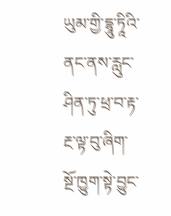ཡུམ་གྱི་དྷཱུ་ཏཱིའི་ནང་ནས་རླུང་ཤིན་ཏུ་ཕྲ་བ་རྟ་རྔ་ལྟ་བུ་ཞིག་སྔོ་ཁྱུག་སྟེ་བྱུང་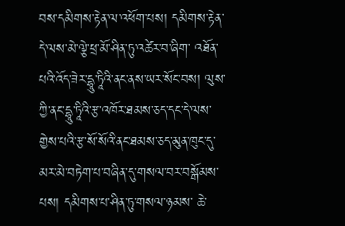བས་དམིགས་རྟེན་ལ་འཕོག་པས། དམིགས་རྟེན་དེ་ལས་མེ་ལྕེ་ཕྲ་མོ་ཤིན་ཏུ་འཚེར་བ་ཞིག་ འཐོན་པའི་འོད་ཟེར་དྷཱུ་ཏཱིའི་ནང་ནས་ཡར་སོང་བས། ལུས་ཀྱི་ནང་དྷཱུ་ཏཱིའི་རྩ་འཁོར་ཐམས་ཅད་དང་དེ་ལས་གྱེས་པའི་རྩ་སོ་སོའི་ནང་ཐམས་ཅད་མུན་ཁུང་དུ་མར་མེ་བཏེག་པ་བཞིན་དུ་གསལ་བར་བསྒོམས་པས། དམིགས་པ་ཤིན་ཏུ་གསལ་ཉམས་ ཆེ་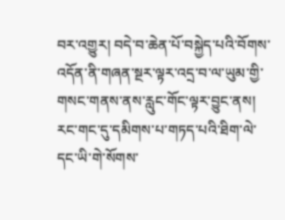བར་འགྱུར། བདེ་བ་ཆེན་པོ་བསྐྱེད་པའི་བོགས་འདོན་ནི་གཞན་སྔར་ལྟར་འདྲ་བ་ལ་ཡུམ་གྱི་གསང་གནས་ནས་རླུང་གོང་ལྟར་བྱུང་ནས། རང་གང་དུ་དམིགས་པ་གཏད་པའི་ཐིག་ལེ་དང་ཡི་གེ་སོགས་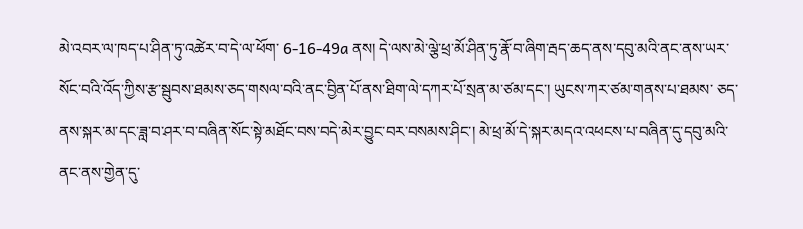མེ་འབར་ལ་ཁད་པ་ཤིན་ཏུ་འཚེར་བ་དེ་ལ་ཕོག་ 6-16-49a ནས། དེ་ལས་མེ་ལྕེ་ཕྲ་མོ་ཤིན་ཏུ་རྣོ་བ་ཞིག་རྦད་ཆད་ནས་དབུ་མའི་ནང་ནས་ཡར་སོང་བའི་འོད་ཀྱིས་རྩ་སྦུབས་ཐམས་ཅད་གསལ་བའི་ནང་བྱིན་པོ་ནས་ཐིག་ལེ་དཀར་པོ་སྲན་མ་ཙམ་དང་། ཡུངས་ཀར་ཙམ་གནས་པ་ཐམས་ ཅད་ནས་སྐར་མ་དང་ཟླ་བ་ཤར་བ་བཞིན་སོང་སྟེ་མཐོང་བས་བདེ་མེར་བྱུང་བར་བསམས་ཤིང་། མེ་ཕྲ་མོ་དེ་སྐར་མདའ་འཕངས་པ་བཞིན་དུ་དབུ་མའི་ནང་ནས་གྱེན་དུ་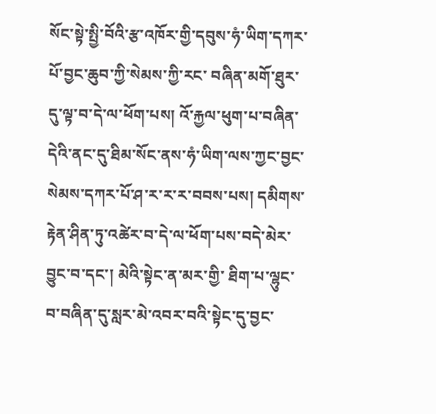སོང་སྟེ་སྤྱི་བོའི་རྩ་འཁོར་གྱི་དབུས་ཧཾ་ཡིག་དཀར་པོ་བྱང་ཆུབ་ཀྱི་སེམས་ཀྱི་རང་ བཞིན་མགོ་ཐུར་དུ་ལྟ་བ་དེ་ལ་ཕོག་པས། འོ་རྐྱལ་ཕུག་པ་བཞིན་དེའི་ནང་དུ་ཐིམ་སོང་ནས་ཧཾ་ཡིག་ལས་ཀྱང་བྱང་སེམས་དཀར་པོ་ཤ་ར་ར་ར་བབས་པས། དམིགས་རྟེན་ཤིན་ཏུ་འཚེར་བ་དེ་ལ་ཕོག་པས་བདེ་མེར་བྱུང་བ་དང་། མེའི་སྟེང་ན་མར་གྱི་ ཐིག་པ་ལྷུང་བ་བཞིན་དུ་སླར་མེ་འབར་བའི་སྟེང་དུ་བྱང་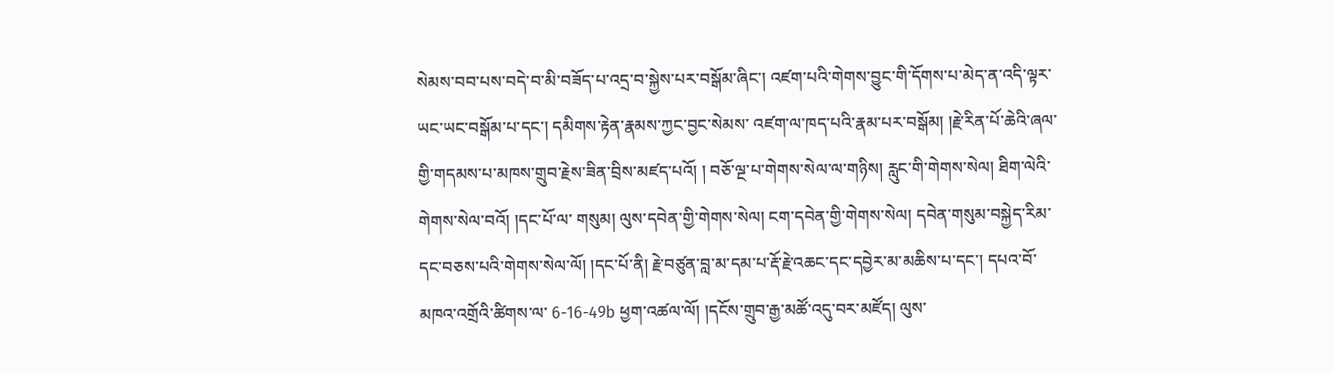སེམས་བབ་པས་བདེ་བ་མི་བཟོད་པ་འདྲ་བ་སྐྱེས་པར་བསྒོམ་ཞིང་། འཛག་པའི་གེགས་བྱུང་གི་དོགས་པ་མེད་ན་འདི་ལྟར་ཡང་ཡང་བསྒོམ་པ་དང་། དམིགས་རྟེན་རྣམས་ཀྱང་བྱང་སེམས་ འཛག་ལ་ཁད་པའི་རྣམ་པར་བསྒོམ། །རྗེ་རིན་པོ་ཆེའི་ཞལ་གྱི་གདམས་པ་མཁས་གྲུབ་རྗེས་ཟིན་བྲིས་མཛད་པའོ། ། བཅོ་ལྔ་པ་གེགས་སེལ་ལ་གཉིས། རླུང་གི་གེགས་སེལ། ཐིག་ལེའི་གེགས་སེལ་བའོ། །དང་པོ་ལ་ གསུམ། ལུས་དབེན་གྱི་གེགས་སེལ། ངག་དབེན་གྱི་གེགས་སེལ། དབེན་གསུམ་བསྐྱེད་རིམ་དང་བཅས་པའི་གེགས་སེལ་ལོ། །དང་པོ་ནི། རྗེ་བཙུན་བླ་མ་དམ་པ་རྡོ་རྗེ་འཆང་དང་དབྱེར་མ་མཆིས་པ་དང་། དཔའ་བོ་མཁའ་འགྲོའི་ཚིགས་ལ་ 6-16-49b ཕྱག་འཚལ་ལོ། །དངོས་གྲུབ་རྒྱ་མཚོ་འདུ་བར་མཛོད། ལུས་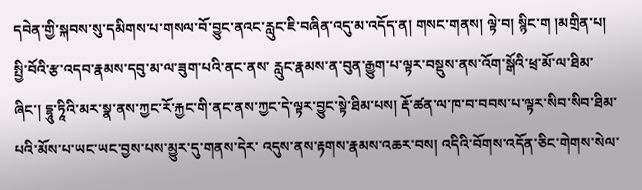དབེན་གྱི་སྐབས་སུ་དམིགས་པ་གསལ་བོ་བྱུང་ནའང་རླུང་ཇི་བཞིན་འདུ་མ་འདོད་ན། གསང་གནས། ལྟེ་བ། སྙིང་ག །མགྲིན་པ། སྤྱི་བོའི་རྩ་འདབ་རྣམས་དབུ་མ་ལ་ཟུག་པའི་ནང་ནས་ རླུང་རྣམས་ན་བུན་རྒྱུག་པ་ལྟར་བསྡུས་ནས་འོག་སྒོའི་ཕྲ་མོ་ལ་ཐིམ་ཞིང་། དྷཱུ་ཏཱིའི་མར་སྣ་ནས་ཀྱང་རོ་རྐྱང་གི་ནང་ནས་ཀྱང་དེ་ལྟར་བྱུང་སྟེ་ཐིམ་པས། རྡོ་ཚན་ལ་ཁ་བ་བབས་པ་ལྟར་སིབ་སིབ་ཐིམ་པའི་མོས་པ་ཡང་ཡང་བྱས་པས་མྱུར་དུ་གནས་དེར་ འདུས་ནས་རྟགས་རྣམས་འཆར་བས། འདིའི་བོགས་འདོན་ཅིང་གེགས་སེལ་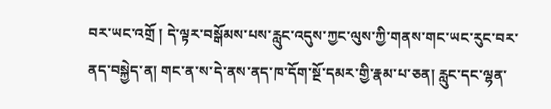བར་ཡང་འགྲོ ། དེ་ལྟར་བསྒོམས་པས་རླུང་འདུས་ཀྱང་ལུས་ཀྱི་གནས་གང་ཡང་རུང་བར་ནད་བསྐྱེད་ན། གང་ན་ས་དེ་ནས་ནད་ཁ་དོག་སྔོ་དམར་གྱི་རྣམ་པ་ཅན། རླུང་དང་ལྷན་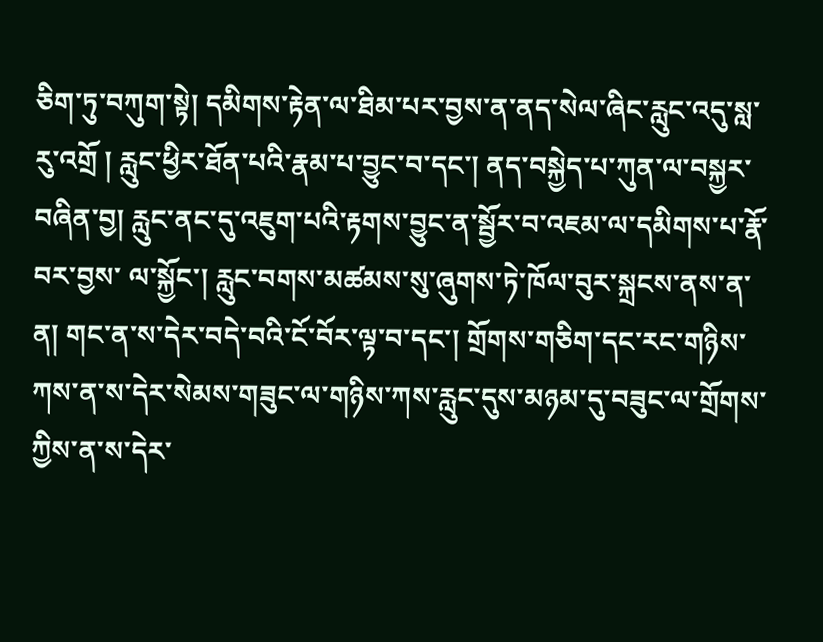ཅིག་ཏུ་བཀུག་སྟེ། དམིགས་རྟེན་ལ་ཐིམ་པར་བྱས་ན་ནད་སེལ་ཞིང་རླུང་འདུ་སླ་རུ་འགྲོ ། རླུང་ཕྱིར་ཐོན་པའི་རྣམ་པ་བྱུང་བ་དང་། ནད་བསྐྱེད་པ་ཀུན་ལ་བསྐྱར་བཞིན་བྱ། རླུང་ནང་དུ་འཇུག་པའི་རྟགས་བྱུང་ན་སྦྱོར་བ་འཇམ་ལ་དམིགས་པ་རྣོ་བར་བྱས་ ལ་སྐྱོང་། རླུང་བགས་མཚམས་སུ་ཞུགས་ཏེ་ཁོལ་བུར་སྐྲངས་ནས་ན་ན། གང་ན་ས་དེར་བདེ་བའི་ངོ་བོར་ལྟ་བ་དང་། གྲོགས་གཅིག་དང་རང་གཉིས་ཀས་ན་ས་དེར་སེམས་གཟུང་ལ་གཉིས་ཀས་རླུང་དུས་མཉམ་དུ་བཟུང་ལ་གྲོགས་ཀྱིས་ན་ས་དེར་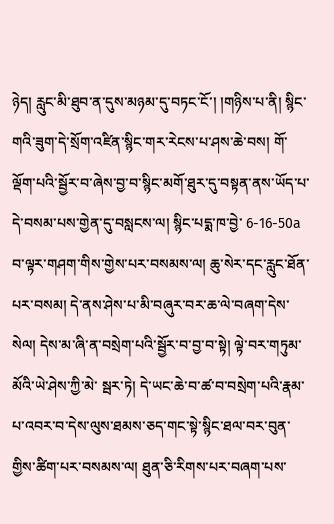ཉེད། རླུང་མི་ཐུབ་ན་དུས་མཉམ་དུ་བཏང་ངོ་། །གཉིས་པ་ནི། སྙིང་གའི་ཟུག་དེ་སྲོག་འཛིན་སྙིང་གར་རེངས་པ་ཤས་ཆེ་བས། གོ་ལྡོག་པའི་སྦྱོར་བ་ཞེས་བྱ་བ་སྙིང་མགོ་ཐུར་དུ་བསྟན་ནས་ཡོད་པ་དེ་བསམ་པས་གྱེན་དུ་བསླངས་ལ། སྙིང་པདྨ་ཁ་བྱེ་ 6-16-50a བ་ལྟར་གཤག་གིས་གྱེས་པར་བསམས་ལ། ཆུ་སེར་དང་རླུང་ཐོན་པར་བསམ། དེ་ནས་ཤེས་པ་མི་བཞུར་བར་ཆ་ལེ་བཞག་དེས་སེལ། དེས་མ་ཞི་ན་བསྲེག་པའི་སྦྱོར་བ་བྱ་བ་སྟེ། ལྟེ་བར་གཏུམ་མོའི་ཡེ་ཤེས་ཀྱི་མེ་ སྦར་ཏེ། དེ་ཡང་ཆེ་བ་ཚ་བ་བསྲེག་པའི་རྣམ་པ་འབར་བ་དེས་ལུས་ཐམས་ཅད་གང་སྟེ་སྙིང་ཐལ་བར་བུན་གྱིས་ཚིག་པར་བསམས་ལ། ཐུན་ཅི་རིགས་པར་བཞག་པས་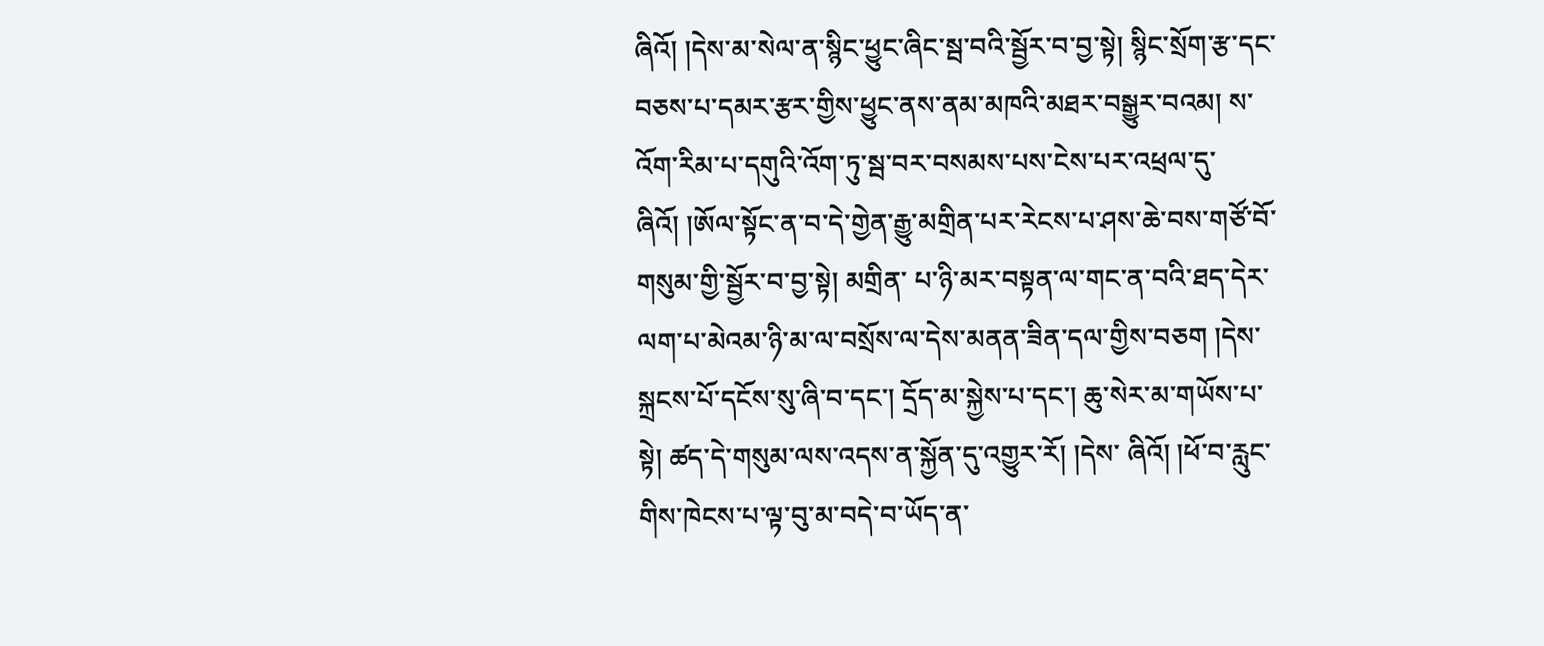ཞིའོ། །དེས་མ་སེལ་ན་སྙིང་ཕྱུང་ཞིང་སྦ་བའི་སྦྱོར་བ་བྱ་སྟེ། སྙིང་སྲོག་རྩ་དང་ བཅས་པ་དམར་རྩར་གྱིས་ཕྱུང་ནས་ནམ་མཁའི་མཐར་བསྒྱུར་བའམ། ས་འོག་རིམ་པ་དགུའི་འོག་ཏུ་སྦ་བར་བསམས་པས་ངེས་པར་འཕྲལ་དུ་ཞིའོ། །ཨོལ་སྟོང་ན་བ་དེ་གྱེན་རྒྱུ་མགྲིན་པར་རེངས་པ་ཤས་ཆེ་བས་གཙོ་བོ་གསུམ་གྱི་སྦྱོར་བ་བྱ་སྟེ། མགྲིན་ པ་ཉི་མར་བསྟན་ལ་གང་ན་བའི་ཐད་དེར་ལག་པ་མེའམ་ཉི་མ་ལ་བསྲོས་ལ་དེས་མནན་ཟིན་དལ་གྱིས་བཅག །དེས་སྐྲངས་པོ་དངོས་སུ་ཞི་བ་དང་། དྲོད་མ་སྐྱེས་པ་དང་། ཆུ་སེར་མ་གཡོས་པ་སྟེ། ཚད་དེ་གསུམ་ལས་འདས་ན་སྐྱོན་དུ་འགྱུར་རོ། །དེས་ ཞིའོ། །ཕོ་བ་རླུང་གིས་ཁེངས་པ་ལྟ་བུ་མ་བདེ་བ་ཡོད་ན་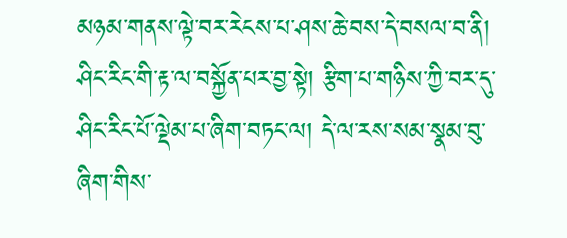མཉམ་གནས་ལྟེ་བར་རེངས་པ་ཤས་ཆེ་བས་དེ་བསལ་བ་ནི། ཤིང་རིང་གི་རྟ་ལ་བསྐྱོན་པར་བྱ་སྟེ། རྩིག་པ་གཉིས་ཀྱི་བར་དུ་ཤིང་རིང་པོ་ལྡེམ་པ་ཞིག་བཏང་ལ། དེ་ལ་རས་སམ་སྣམ་བུ་ ཞིག་གིས་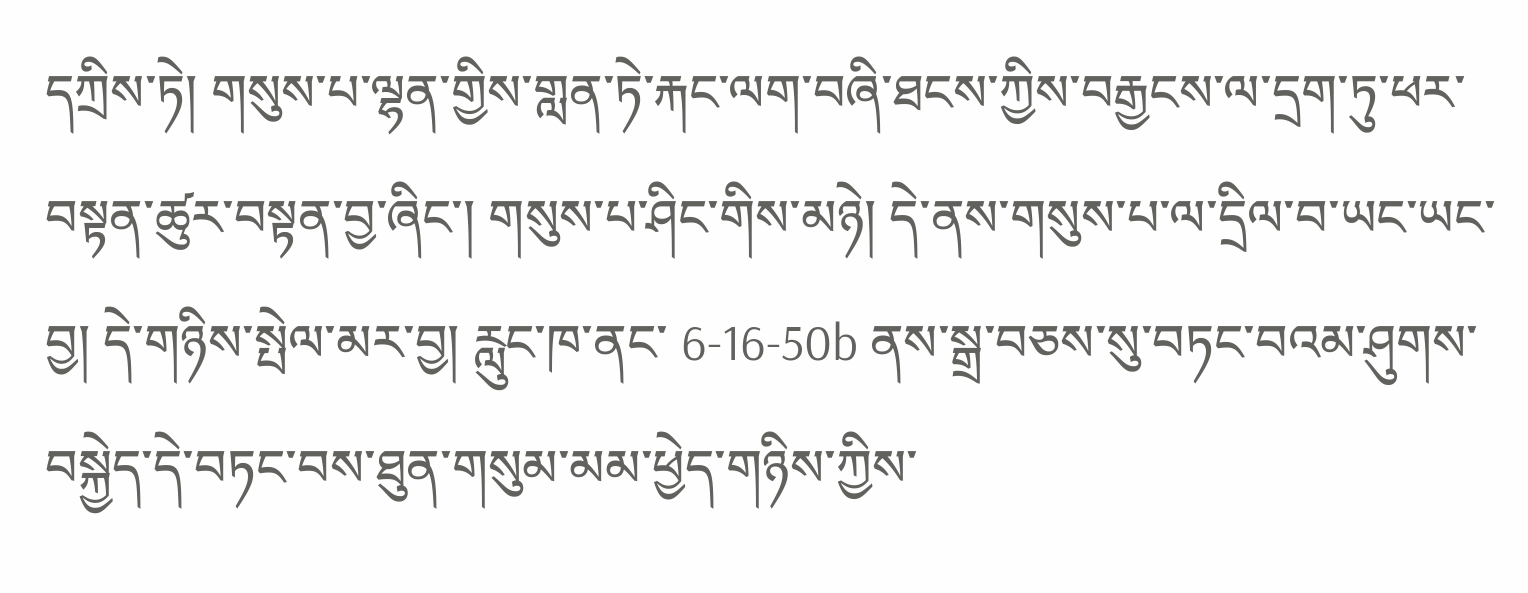དཀྲིས་ཏེ། གསུས་པ་ལྷན་གྱིས་གླན་ཏེ་རྐང་ལག་བཞི་ཐངས་ཀྱིས་བརྒྱངས་ལ་དྲག་ཏུ་ཕར་བསྟན་ཚུར་བསྟན་བྱ་ཞིང་། གསུས་པ་ཤིང་གིས་མཉེ། དེ་ནས་གསུས་པ་ལ་དྲིལ་བ་ཡང་ཡང་བྱ། དེ་གཉིས་སྤེལ་མར་བྱ། རླུང་ཁ་ནང་ 6-16-50b ནས་སྒྲ་བཅས་སུ་བཏང་བའམ་ཤུགས་བསྐྱེད་དེ་བཏང་བས་ཐུན་གསུམ་མམ་ཕྱེད་གཉིས་ཀྱིས་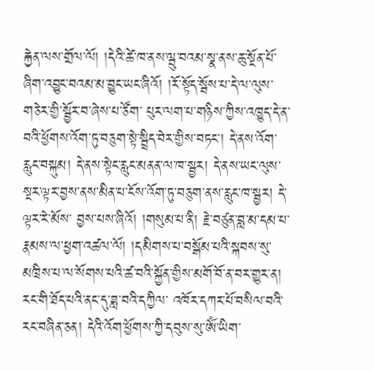རྐྱེན་ལས་གྲོལ་ལོ། །དེའི་ཚེ་ཁ་ནས་ལྦུ་བའམ་སྣ་ནས་ཆུ་སྔོན་པོ་ཞིག་འབྱུང་བའམ་མ་བྱུང་ཡང་ཞིའོ། །རོ་སྟོད་སྦོས་པ་དེ་ལ་ལུས་གཅེར་གྱི་སྦྱོར་བ་ཞེས་པ་ཙོག་ པུར་ལག་པ་གཉིས་ཀྱིས་འཁྱུད་དེ་ན་བའི་ཕྱོགས་འོག་ཏུ་བཅུག་སྟེ་སྦྲིད་བེར་གྱིས་བཏང་། དེ་ནས་འོག་རླུང་བསྐུམ། དེ་ནས་སྟེང་རླུང་མནན་ལ་ཁ་སྦྱར། དེ་ནས་ཡང་ལུས་སྔར་ལྟར་བྱས་ནས་མིན་པ་ངོས་འོག་ཏུ་བཅུག་ནས་རླུང་ཁ་སྦྱར། དེ་ལྟར་རེ་མོས་ བྱས་པས་ཞིའོ། །གསུམ་པ་ནི། རྗེ་བཙུན་བླ་མ་དམ་པ་རྣམས་ལ་ཕྱག་འཚལ་ལོ། །དམིགས་པ་བསྒོམ་པའི་སྐབས་སུ་མཁྲིས་པ་ལ་སོགས་པའི་ཚ་བའི་སྐྱོན་གྱིས་མགོ་བོ་ན་བར་གྱུར་ན། རང་གི་ཐོད་པའི་ནང་དུ་ཟླ་བའི་དཀྱིལ་ འཁོར་དཀར་པོ་བསིལ་བའི་རང་བཞིན་ཅན། དེའི་འོག་ཕྱོགས་ཀྱི་དབུས་སུ་ཨོཾ་ཡིག་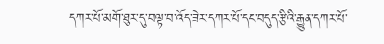དཀར་པོ་མགོ་ཐུར་དུ་བལྟ་བ་འོད་ཟེར་དཀར་པོ་དང་བདུད་རྩིའི་རྒྱུན་དཀར་པོ་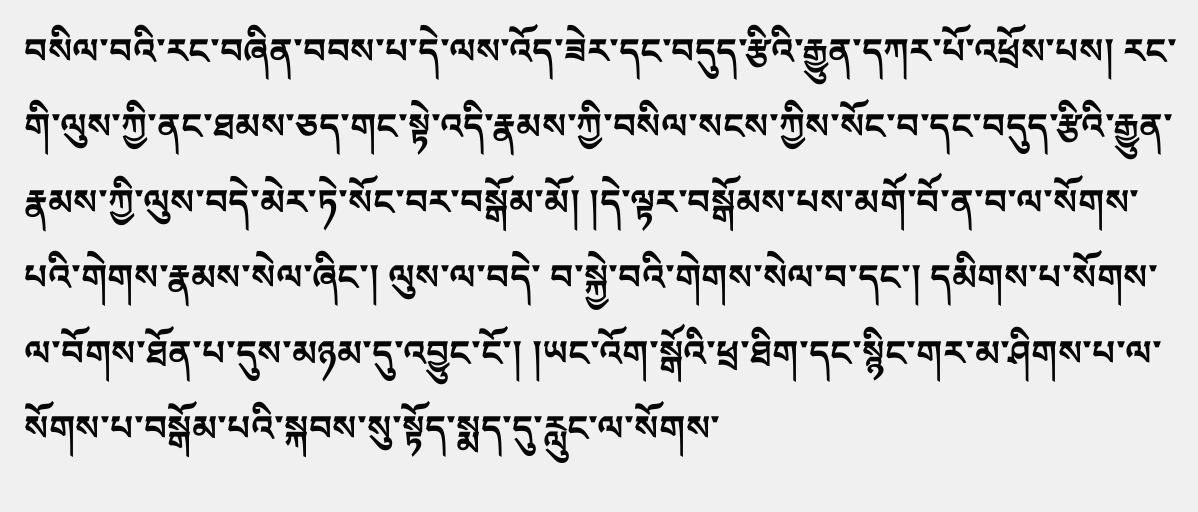བསིལ་བའི་རང་བཞིན་བབས་པ་དེ་ལས་འོད་ཟེར་དང་བདུད་རྩིའི་རྒྱུན་དཀར་པོ་འཕྲོས་པས། རང་གི་ལུས་ཀྱི་ནང་ཐམས་ཅད་གང་སྟེ་འདི་རྣམས་ཀྱི་བསིལ་སངས་ཀྱིས་སོང་བ་དང་བདུད་རྩིའི་རྒྱུན་རྣམས་ཀྱི་ལུས་བདེ་མེར་ཏེ་སོང་བར་བསྒོམ་མོ། །དེ་ལྟར་བསྒོམས་པས་མགོ་བོ་ན་བ་ལ་སོགས་པའི་གེགས་རྣམས་སེལ་ཞིང་། ལུས་ལ་བདེ་ བ་སྐྱེ་བའི་གེགས་སེལ་བ་དང་། དམིགས་པ་སོགས་ལ་བོགས་ཐོན་པ་དུས་མཉམ་དུ་འབྱུང་ངོ་། །ཡང་འོག་སྒོའི་ཕྲ་ཐིག་དང་སྙིང་གར་མ་ཤིགས་པ་ལ་སོགས་པ་བསྒོམ་པའི་སྐབས་སུ་སྟོད་སྨད་དུ་རླུང་ལ་སོགས་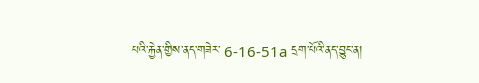པའི་རྐྱེན་གྱིས་ནད་གཟེར་ 6-16-51a དྲག་པོའི་ནད་བྱུང་ན།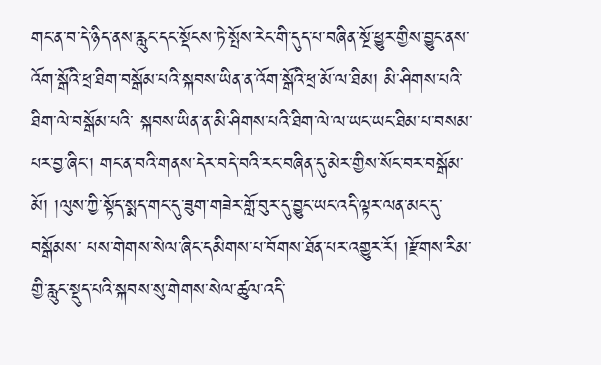གང་ན་བ་དེ་ཉིད་ནས་རླུང་དང་སྡོངས་ཏེ་སྤོས་རེང་གི་དུད་པ་བཞིན་སྔོ་ཕྱུར་གྱིས་བྱུང་ནས་འོག་སྒོའི་ཕྲ་ཐིག་བསྒོམ་པའི་སྐབས་ཡིན་ན་འོག་སྒོའི་ཕྲ་མོ་ལ་ཐིམ། མི་ཤིགས་པའི་ཐིག་ལེ་བསྒོམ་པའི་ སྐབས་ཡིན་ན་མི་ཤིགས་པའི་ཐིག་ལེ་ལ་ཡང་ཡང་ཐིམ་པ་བསམ་པར་བྱ་ཞིང་། གང་ན་བའི་གནས་དེར་བདེ་བའི་རང་བཞིན་དུ་མེར་གྱིས་སོང་བར་བསྒོམ་མོ། །ལུས་ཀྱི་སྟོད་སྨད་གང་དུ་ཟུག་གཟེར་གློ་བུར་དུ་བྱུང་ཡང་འདི་ལྟར་ལན་མང་དུ་བསྒོམས་ པས་གེགས་སེལ་ཞིང་དམིགས་པ་བོགས་ཐོན་པར་འགྱུར་རོ། །རྫོགས་རིམ་གྱི་རླུང་སྡུད་པའི་སྐབས་སུ་གེགས་སེལ་ཚུལ་འདི་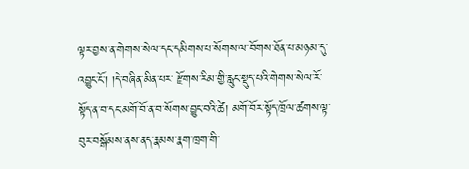ལྟར་བྱས་ན་གེགས་སེལ་དང་དམིགས་པ་སོགས་ལ་བོགས་ཐོན་པ་མཉམ་དུ་འབྱུང་ངོ་། །དེ་བཞིན་མིན་པར་ རྫོགས་རིམ་གྱི་རླུང་སྡུད་པའི་གེགས་སེལ་རོ་སྟོད་ན་བ་དང་མགོ་བོ་ན་བ་སོགས་བྱུང་བའི་ཚེ། མགོ་བོར་སྟོད་ཁྲོལ་ཚགས་ལྟ་བུར་བསྒོམས་ནས་ནད་རྣམས་རྣག་ཁྲག་གི་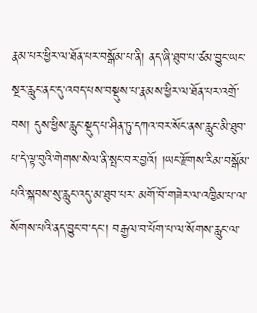རྣམ་པར་ཕྱིར་ལ་ཐོན་པར་བསྒོམ་པ་ནི། ནད་ཞི་ཐུབ་པ་ཙམ་བྱུང་ཡང་ སྔར་རླུང་ནང་དུ་འབད་པས་བསྡུས་པ་རྣམས་ཕྱིར་ལ་ཐོན་པར་འགྲོ་བས། དུས་ཕྱིས་རླུང་སྡུད་པ་ཤིན་ཏུ་དཀའ་བར་སོང་ནས་རླུང་མི་ཐུབ་པ་དེ་ལྟ་བུའི་གེགས་སེལ་ནི་སྤང་བར་བྱའོ། །ཡང་རྫོགས་རིམ་བསྒོམ་པའི་སྐབས་སུ་རླུང་འདུ་མ་ཐུབ་པར་ མགོ་བོ་གཟེར་ལ་འཁྱིམ་པ་ལ་སོགས་པའི་ནད་བྱུང་བ་དང་། བརྒྱལ་བ་པོག་པ་ལ་སོགས་རླུང་ལ་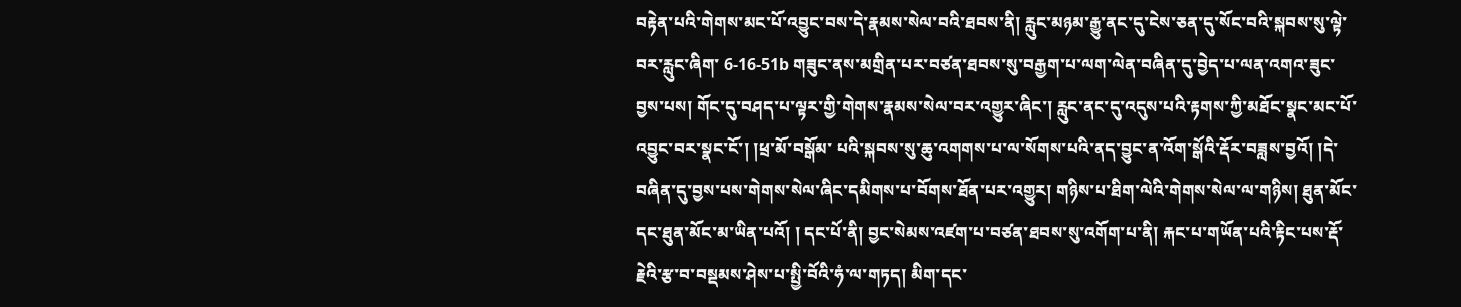བརྟེན་པའི་གེགས་མང་པོ་འབྱུང་བས་དེ་རྣམས་སེལ་བའི་ཐབས་ནི། རླུང་མཉམ་རྒྱུ་ནང་དུ་ངེས་ཅན་དུ་སོང་བའི་སྐབས་སུ་ལྟེ་བར་རླུང་ཞིག་ 6-16-51b གཟུང་ནས་མགྲིན་པར་བཙན་ཐབས་སུ་བརྒྱག་པ་ལག་ལེན་བཞིན་དུ་བྱེད་པ་ལན་འགའ་ཟུང་བྱས་པས། གོང་དུ་བཤད་པ་ལྟར་གྱི་གེགས་རྣམས་སེལ་བར་འགྱུར་ཞིང་། རླུང་ནང་དུ་འདུས་པའི་རྟགས་ཀྱི་མཐོང་སྣང་མང་པོ་འབྱུང་བར་སྣང་ངོ་། །ཕྲ་མོ་བསྒོམ་ པའི་སྐབས་སུ་ཆུ་འགགས་པ་ལ་སོགས་པའི་ནད་བྱུང་ན་འོག་སྒོའི་རྡོར་བཟླས་བྱའོ། །དེ་བཞིན་དུ་བྱས་པས་གེགས་སེལ་ཞིང་དམིགས་པ་བོགས་ཐོན་པར་འགྱུར། གཉིས་པ་ཐིག་ལེའི་གེགས་སེལ་ལ་གཉིས། ཐུན་མོང་དང་ཐུན་མོང་མ་ཡིན་པའོ། ། དང་པོ་ནི། བྱང་སེམས་འཛག་པ་བཙན་ཐབས་སུ་འགོག་པ་ནི། རྐང་པ་གཡོན་པའི་རྟིང་པས་རྡོ་རྗེའི་རྩ་བ་བསྡམས་ཤེས་པ་སྤྱི་བོའི་ཧཾ་ལ་གཏད། མིག་དང་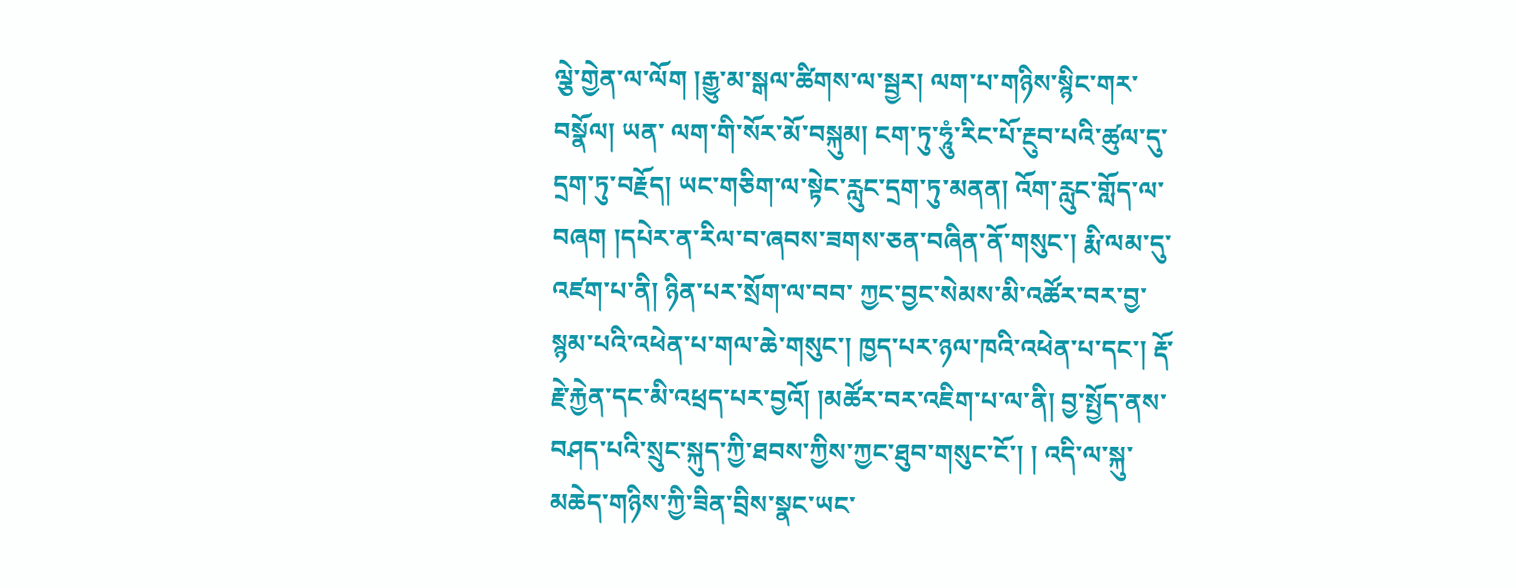ལྕེ་གྱེན་ལ་ལོག །རྒྱུ་མ་སྒལ་ཚིགས་ལ་སྦྱར། ལག་པ་གཉིས་སྙིང་གར་བསྣོལ། ཡན་ ལག་གི་སོར་མོ་བསྐུམ། ངག་ཏུ་ཧཱུཾ་རིང་པོ་རྔུབ་པའི་ཚུལ་དུ་དྲག་ཏུ་བརྗོད། ཡང་གཅིག་ལ་སྟེང་རླུང་དྲག་ཏུ་མནན། འོག་རླུང་གློད་ལ་བཞག །དཔེར་ན་རིལ་བ་ཞབས་ཟགས་ཅན་བཞིན་ནོ་གསུང་། རྨི་ལམ་དུ་འཛག་པ་ནི། ཉིན་པར་སྲོག་ལ་བབ་ ཀྱང་བྱང་སེམས་མི་འཚོར་བར་བྱ་སྙམ་པའི་འཕེན་པ་གལ་ཆེ་གསུང་། ཁྱད་པར་ཉལ་ཁའི་འཕེན་པ་དང་། རྡོ་རྗེ་རྐྱེན་དང་མི་འཕྲད་པར་བྱའོ། །མཚོར་བར་འཇིག་པ་ལ་ནི། བྱ་སྤྱོད་ནས་བཤད་པའི་སྲུང་སྐུད་ཀྱི་ཐབས་ཀྱིས་ཀྱང་ཐུབ་གསུང་ངོ་། ། འདི་ལ་སྐུ་མཆེད་གཉིས་ཀྱི་ཟིན་བྲིས་སྣང་ཡང་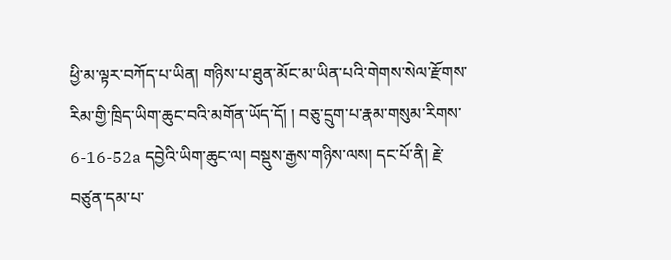ཕྱི་མ་ལྟར་བཀོད་པ་ཡིན། གཉིས་པ་ཐུན་མོང་མ་ཡིན་པའི་གེགས་སེལ་རྫོགས་རིམ་གྱི་ཁྲིད་ཡིག་ཆུང་བའི་མགོན་ཡོད་དོ། ། བཅུ་དྲུག་པ་རྣམ་གསུམ་རིགས་ 6-16-52a དབྱེའི་ཡིག་ཆུང་ལ། བསྡུས་རྒྱས་གཉིས་ལས། དང་པོ་ནི། རྗེ་བཙུན་དམ་པ་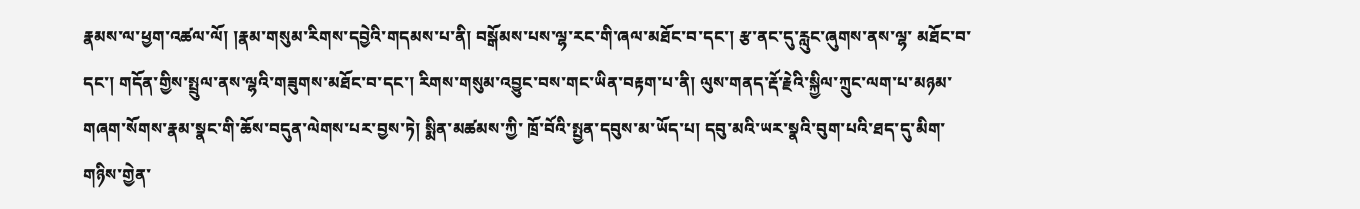རྣམས་ལ་ཕྱག་འཚལ་ལོ། །རྣམ་གསུམ་རིགས་དབྱེའི་གདམས་པ་ནི། བསྒོམས་པས་ལྷ་རང་གི་ཞལ་མཐོང་བ་དང་། རྩ་ནང་དུ་རླུང་ཞུགས་ནས་ལྷ་ མཐོང་བ་དང་། གདོན་གྱིས་སྤྲུལ་ནས་ལྷའི་གཟུགས་མཐོང་བ་དང་། རིགས་གསུམ་འབྱུང་བས་གང་ཡིན་བརྟག་པ་ནི། ལུས་གནད་རྡོ་རྗེའི་སྐྱིལ་ཀྲུང་ལག་པ་མཉམ་གཞག་སོགས་རྣམ་སྣང་གི་ཆོས་བདུན་ལེགས་པར་བྱས་ཏེ། སྨིན་མཚམས་ཀྱི་ ཁྲོ་བོའི་སྤྱན་དབུས་མ་ཡོད་པ། དབུ་མའི་ཡར་སྣའི་བུག་པའི་ཐད་དུ་མིག་གཉིས་གྱེན་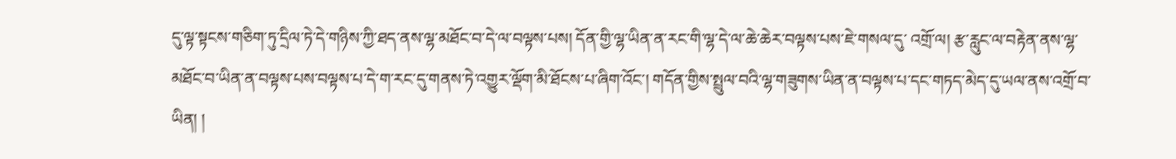དུ་ལྟ་སྟངས་གཅིག་ཏུ་དྲིལ་ཏེ་དེ་གཉིས་ཀྱི་ཐད་ནས་ལྷ་མཐོང་བ་དེ་ལ་བལྟས་པས། དོན་གྱི་ལྷ་ཡིན་ན་རང་གི་ལྷ་དེ་ལ་ཆེ་ཆེར་བལྟས་པས་ཇེ་གསལ་དུ་ འགྲོ་ལ། རྩ་རླུང་ལ་བརྟེན་ནས་ལྷ་མཐོང་བ་ཡིན་ན་བལྟས་པས་བལྟས་པ་དེ་ག་རང་དུ་གནས་ཏེ་འགྱུར་ལྡོག་མི་ཐོངས་པ་ཞིག་འོང་། གདོན་གྱིས་སྤྲུལ་བའི་ལྷ་གཟུགས་ཡིན་ན་བལྟས་པ་དང་གཏད་མེད་དུ་ཡལ་ནས་འགྲོ་བ་ཡིན། །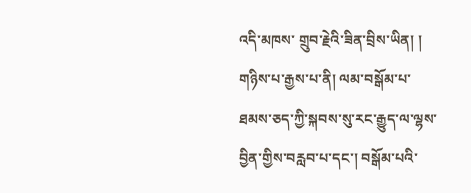འདི་མཁས་ གྲུབ་རྗེའི་ཟིན་བྲིས་ཡིན། ། གཉིས་པ་རྒྱས་པ་ནི། ལམ་བསྒོམ་པ་ཐམས་ཅད་ཀྱི་སྐབས་སུ་རང་རྒྱུད་ལ་ལྷས་བྱིན་གྱིས་བརླབ་པ་དང་། བསྒོམ་པའི་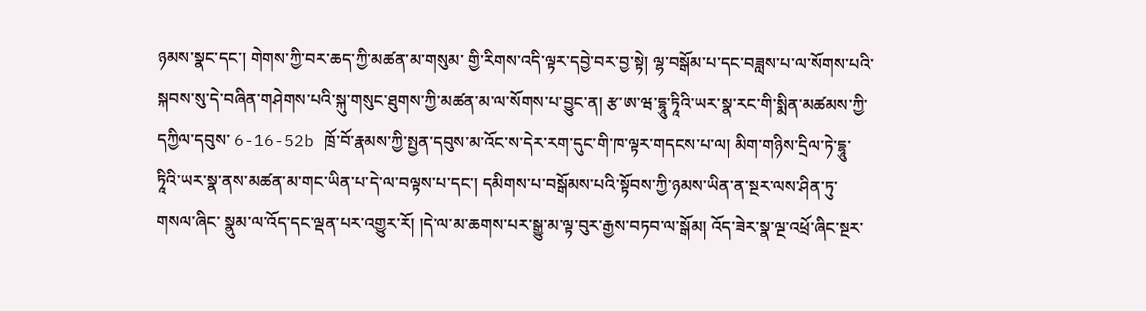ཉམས་སྣང་དང་། གེགས་ཀྱི་བར་ཆད་ཀྱི་མཚན་མ་གསུམ་ གྱི་རིགས་འདི་ལྟར་དབྱེ་བར་བྱ་སྟེ། ལྷ་བསྒོམ་པ་དང་བཟླས་པ་ལ་སོགས་པའི་སྐབས་སུ་དེ་བཞིན་གཤེགས་པའི་སྐུ་གསུང་ཐུགས་ཀྱི་མཚན་མ་ལ་སོགས་པ་བྱུང་ན། རྩ་ཨ་ཝ་དྷཱུ་ཏཱིའི་ཡར་སྣ་རང་གི་སྨིན་མཚམས་ཀྱི་དཀྱིལ་དབུས་ 6-16-52b ཁྲོ་བོ་རྣམས་ཀྱི་སྤྱན་དབུས་མ་འོང་ས་དེར་རག་དུང་གི་ཁ་ལྟར་གདངས་པ་ལ། མིག་གཉིས་དྲིལ་ཏེ་དྷཱུ་ཏཱིའི་ཡར་སྣ་ནས་མཚན་མ་གང་ཡིན་པ་དེ་ལ་བལྟས་པ་དང་། དམིགས་པ་བསྒོམས་པའི་སྟོབས་ཀྱི་ཉམས་ཡིན་ན་སྔར་ལས་ཤིན་ཏུ་གསལ་ཞིང་ སྣུམ་ལ་འོད་དང་ལྡན་པར་འགྱུར་རོ། །དེ་ལ་མ་ཆགས་པར་སྒྱུ་མ་ལྟ་བུར་རྒྱས་བཏབ་ལ་སྒོམ། འོད་ཟེར་སྣ་ལྔ་འཕྲོ་ཞིང་སྔར་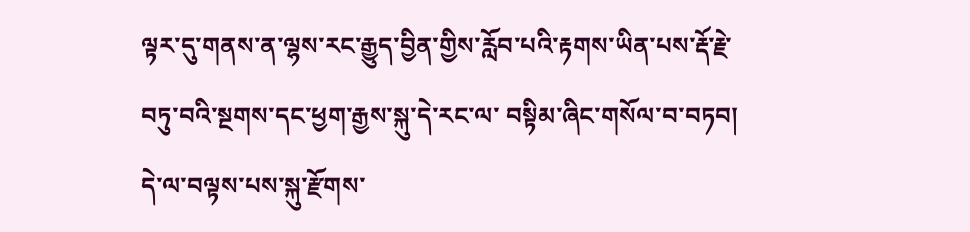ལྟར་དུ་གནས་ན་ལྷས་རང་རྒྱུད་བྱིན་གྱིས་རློབ་པའི་རྟགས་ཡིན་པས་རྡོ་རྗེ་བཏུ་བའི་སྔགས་དང་ཕྱག་རྒྱས་སྐུ་དེ་རང་ལ་ བསྟིམ་ཞིང་གསོལ་བ་བཏབ། དེ་ལ་བལྟས་པས་སྐུ་རྫོགས་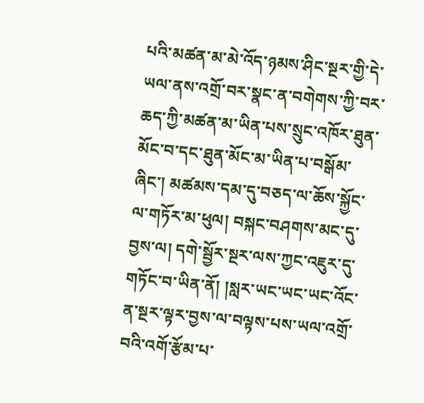པའི་མཚན་མ་མེ་འོད་ཉམས་ཤིང་སྔར་གྱི་དེ་ཡལ་ནས་འགྲོ་བར་སྣང་ན་བགེགས་ཀྱི་བར་ཆད་ཀྱི་མཚན་མ་ཡིན་པས་སྲུང་འཁོར་ཐུན་མོང་བ་དང་ཐུན་མོང་མ་ཡིན་པ་བསྒོམ་ཞིང་། མཚམས་དམ་དུ་བཅད་ལ་ཆོས་སྐྱོང་ལ་གཏོར་མ་ཕུལ། བསྐང་བཤགས་མང་དུ་བྱས་ལ། དགེ་སྦྱོར་སྔར་ལས་ཀྱང་འཇུར་དུ་གཏོང་བ་ཡིན་ནོ། །སླར་ཡང་ཡང་ཡང་འོང་ན་སྔར་ལྟར་བྱས་ལ་བལྟས་པས་ཡལ་འགྲོ་བའི་འགོ་རྩོམ་པ་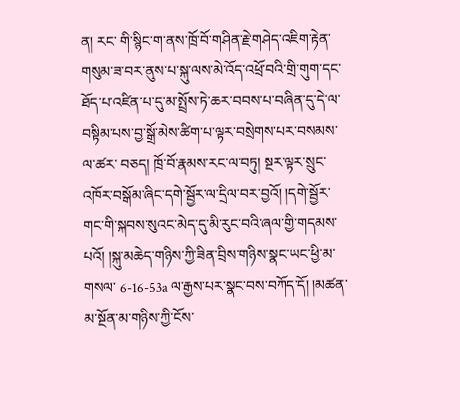ན། རང་ གི་སྙིང་ག་ནས་ཁྲོ་བོ་གཤིན་རྗེ་གཤེད་འཇིག་རྟེན་གསུམ་ཟ་བར་ནུས་པ་སྐུ་ལས་མེ་འོད་འཕྲོ་བའི་གྲི་གུག་དང་ཐོད་པ་འཛིན་པ་དུ་མ་སྤྲོས་ཏེ་ཆར་བབས་པ་བཞིན་དུ་དེ་ལ་བསྟིམ་པས་བྱ་སྒྲོ་མེས་ཚིག་པ་ལྟར་བསྲེགས་པར་བསམས་ལ་ཚར་ བཅད། ཁྲོ་བོ་རྣམས་རང་ལ་བཏུ། སྔར་ལྟར་སྲུང་འཁོར་བསྒོམ་ཞིང་དགེ་སྦྱོར་ལ་དྲིལ་བར་བྱའོ། །དགེ་སྦྱོར་གང་གི་སྐབས་སུའང་མེད་དུ་མི་རུང་བའི་ཞལ་གྱི་གདམས་པའོ། །སྐུ་མཆེད་གཉིས་ཀྱི་ཟིན་བྲིས་གཉིས་སྣང་ཡང་ཕྱི་མ་གསལ་ 6-16-53a ལ་རྒྱས་པར་སྣང་བས་བཀོད་དོ། །མཚན་མ་སྔོན་མ་གཉིས་ཀྱི་ངོས་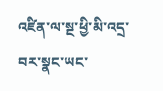འཛིན་ལ་སྔ་ཕྱི་མི་འདྲ་བར་སྣང་ཡང་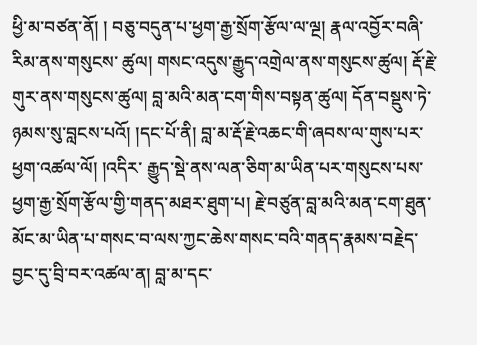ཕྱི་མ་བཙན་ནོ། ། བཅུ་བདུན་པ་ཕྱག་རྒྱ་སྲོག་རྩོལ་ལ་ལྔ། རྣལ་འབྱོར་བཞི་རིམ་ནས་གསུངས་ ཚུལ། གསང་འདུས་རྒྱུད་འགྲེལ་ནས་གསུངས་ཚུལ། རྡོ་རྗེ་གུར་ནས་གསུངས་ཚུལ། བླ་མའི་མན་ངག་གིས་བསྟན་ཚུལ། དོན་བསྡུས་ཏེ་ཉམས་སུ་བླངས་པའོ། །དང་པོ་ནི། བླ་མ་རྡོ་རྗེ་འཆང་གི་ཞབས་ལ་གུས་པར་ཕྱག་འཚལ་ལོ། །འདིར་ རྒྱུད་སྡེ་ནས་ལན་ཅིག་མ་ཡིན་པར་གསུངས་པས་ཕྱག་རྒྱ་སྲོག་རྩོལ་གྱི་གནད་མཐར་ཐུག་པ། རྗེ་བཙུན་བླ་མའི་མན་ངག་ཐུན་མོང་མ་ཡིན་པ་གསང་བ་ལས་ཀྱང་ཆེས་གསང་བའི་གནད་རྣམས་བརྗེད་བྱང་དུ་བྲི་བར་འཚལ་ན། བླ་མ་དང་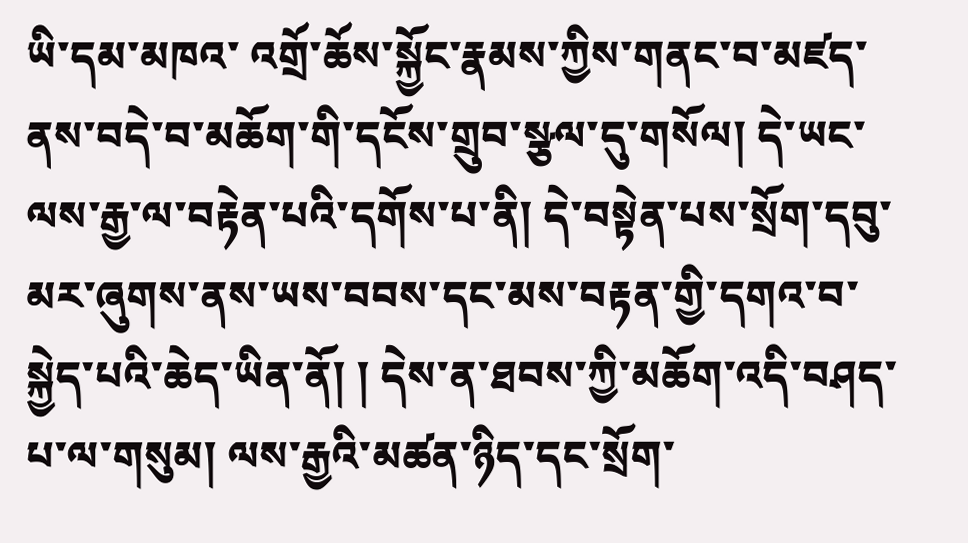ཡི་དམ་མཁའ་ འགྲོ་ཆོས་སྐྱོང་རྣམས་ཀྱིས་གནང་བ་མཛད་ནས་བདེ་བ་མཆོག་གི་དངོས་གྲུབ་སྩལ་དུ་གསོལ། དེ་ཡང་ལས་རྒྱ་ལ་བརྟེན་པའི་དགོས་པ་ནི། དེ་བསྟེན་པས་སྲོག་དབུ་མར་ཞུགས་ནས་ཡས་བབས་དང་མས་བརྟན་གྱི་དགའ་བ་སྐྱེད་པའི་ཆེད་ཡིན་ནོ། ། དེས་ན་ཐབས་ཀྱི་མཆོག་འདི་བཤད་པ་ལ་གསུམ། ལས་རྒྱའི་མཚན་ཉིད་དང་སྲོག་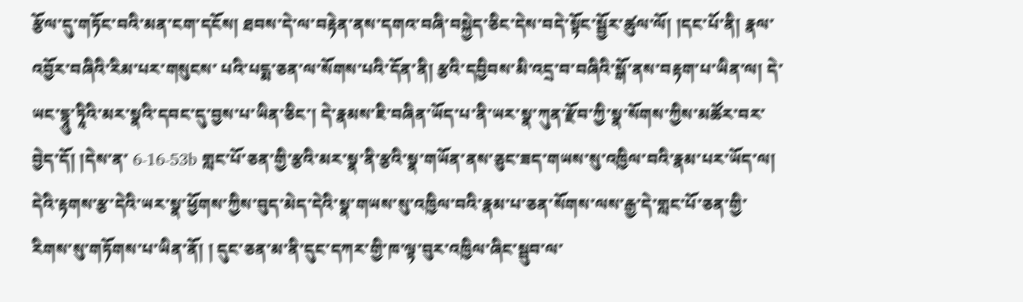རྩོལ་དུ་གཏོང་བའི་མན་ངག་དངོས། ཐབས་དེ་ལ་བརྟེན་ནས་དགའ་བཞི་བསྐྱེད་ཅིང་དེས་བདེ་སྟོང་སྦྱོར་ཚུལ་ལོ། །དང་པོ་ནི། རྣལ་འབྱོར་བཞིའི་རིམ་པར་གསུངས་ པའི་པདྨ་ཅན་ལ་སོགས་པའི་དོན་ནི། རྩའི་དབྱིབས་མི་འདྲ་བ་བཞིའི་སྒོ་ནས་བརྟག་པ་ཡིན་ལ། དེ་ཡང་དྷཱུ་ཏཱིའི་མར་སྣའི་དབང་དུ་བྱས་པ་ཡིན་ཅིང་། དེ་རྣམས་ཇི་བཞིན་ཡོད་པ་ནི་ཡར་སྣ་ཀུན་རྫོབ་ཀྱི་སྣ་སོགས་ཀྱིས་མཚོར་བར་བྱེད་དོ། །དེས་ན་ 6-16-53b གླང་པོ་ཅན་གྱི་རྩའི་མར་སྣ་ནི་རྩའི་སྣ་གཡོན་ནས་ཅུང་ཟད་གཡས་སུ་འཁྱིལ་བའི་རྣམ་པར་ཡོད་ལ། དེའི་རྟགས་རྩ་དེའི་ཡར་སྣ་ཕྱོགས་ཀྱིས་བུད་མེད་དེའི་སྣ་གཡས་སུ་འཁྱིལ་བའི་རྣམ་པ་ཅན་སོགས་ལས་རྒྱ་དེ་གླང་པོ་ཅན་གྱི་རིགས་སུ་གཏོགས་པ་ཡིན་ནོ། ། དུང་ཅན་མ་ནི་དུང་དཀར་གྱི་ཁ་ལྟ་བུར་འཁྱིལ་ཞིང་སྦུབ་ལ་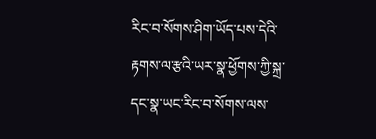རིང་བ་སོགས་ཤིག་ཡོད་པས་དེའི་རྟགས་ལ་རྩའི་ཡར་སྣ་ཕྱོགས་ཀྱི་སྐྲ་དང་སྣ་ཡང་རིང་བ་སོགས་ལས་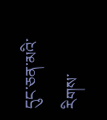དུང་ཅན་མའི་རིགས་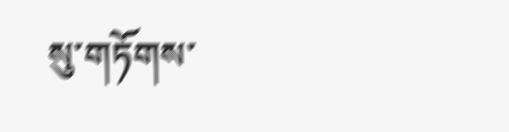སུ་གཏོགས་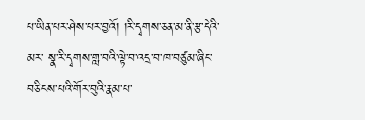པ་ཡིན་པར་ཤེས་པར་བྱའོ། །རི་དྭགས་ཅན་མ་ནི་རྩ་དེའི་མར་ སྣ་རི་དྭགས་གླ་བའི་ལྟེ་བ་འདྲ་བ་ཁ་བཙུམ་ཞིང་བཅིངས་པའི་གོར་བུའི་རྣམ་པ་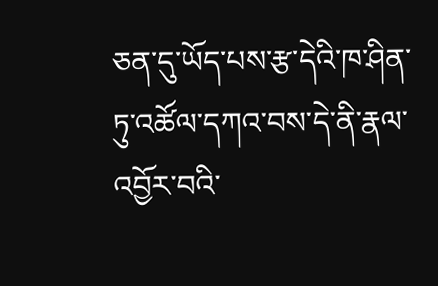ཅན་དུ་ཡོད་པས་རྩ་དེའི་ཁ་ཤིན་ཏུ་འཚོལ་དཀའ་བས་དེ་ནི་རྣལ་འབྱོར་བའི་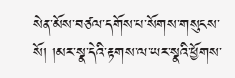སེན་མོས་བཙལ་དགོས་པ་སོགས་གསུངས་སོ། །མར་སྣ་དེའི་རྟགས་ལ་ཡར་སྣའི་ཕྱོགས་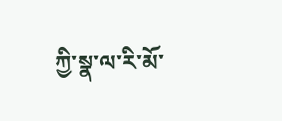ཀྱི་སྣ་ལ་རི་མོ་